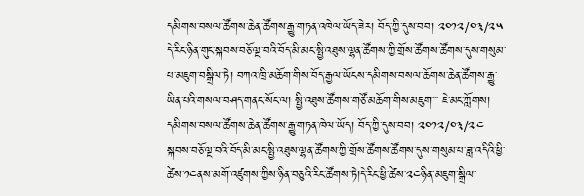དམིགས་བསལ་ཚོགས་ཆེན་ཚོགས་རྒྱུ་གཏན་འཁེལ་ཡོད་ཟེར། བོད་ཀྱི་དུས་བབ། ༢༠༡༢/༠༣/༢༥ དེ་རིང་ཉིན་གུང་སྐབས་བཅོ་ལྔ་བའི་བོད་མི་མང་སྤྱི་འཐུས་ལྷན་ཚོགས་ཀྱི་གྲོས་ཚོགས་ཚོགས་དུས་གསུམ་པ་མཇུག་བསྒྲིལ་ཏེ། བཀའ་ཁྲི་མཆོག་གིས་བོད་རྒྱལ་ཡོངས་དམིགས་བསལ་ཆོགས་ཆེན་ཚོགས་རྒྱུ་ཡིན་པའི་གསལ་བཤད་གནང་སོང་ལ། སྤྱི་འཐུས་ཚོགས་གཙོ་མཆོག་གིས་མཇུག་་་ ཇེ་མང་ཀློགས།
དམིགས་བསལ་ཚོགས་ཆེན་ཚོགས་རྒྱུ་གཏན་ཁེལ་ཡོད། བོད་ཀྱི་དུས་བབ། ༢༠༡༢/༠༣/༢༤ སྐབས་བཅོ་ལྔ་བའི་བོད་མི་མང་སྤྱི་འཐུས་ལྷན་ཚོགས་ཀྱི་གྲོས་ཚོགས་ཚོགས་དུས་གསུམ་པ་ཟླ་འདིའི་ཕྱི་ཚེས་༡༤ནས་མགོ་འཛུགས་ཀྱིས་ཉིན་བཅུའི་རིང་ཚོགས་ཏེ།དེ་རིང་ཕྱི་ཚེས་༢༤ཉིན་མཇུག་སྒྲིལ་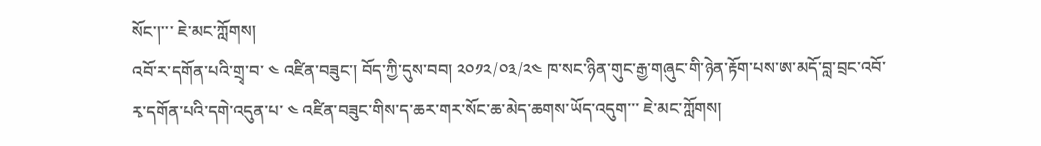སོང་།་་་ ཇེ་མང་ཀློགས།
འབོ་ར་དགོན་པའི་གྲྭ་བ་ ༤ འཛིན་བཟུང་། བོད་ཀྱི་དུས་བབ། ༢༠༡༢/༠༣/༢༤ ཁ་སང་ཉིན་གུང་རྒྱ་གཞུང་གི་ཉེན་རྟོག་པས་ཨ་མདོ་བླ་བྲང་འབོ་རྭ་དགོན་པའི་དགེ་འདུན་པ་ ༤ འཛིན་བཟུང་གིས་ད་ཆར་གར་སོང་ཆ་མེད་ཆགས་ཡོད་འདུག་་་ ཇེ་མང་ཀློགས།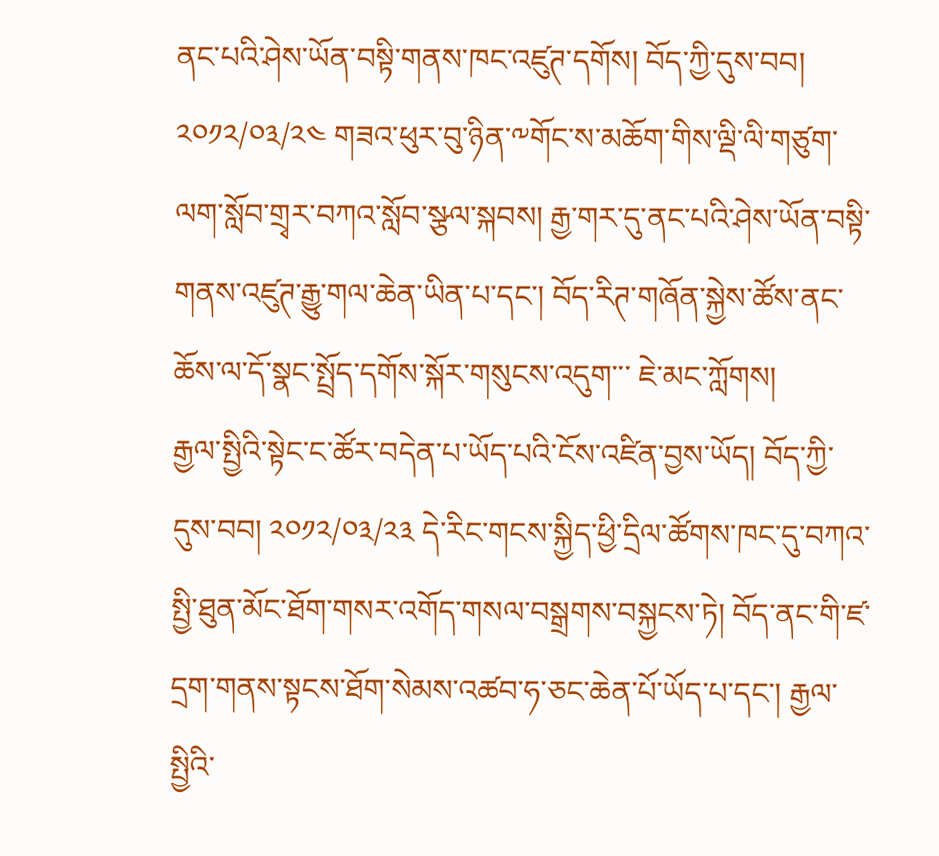ནང་པའི་ཤེས་ཡོན་བསྟི་གནས་ཁང་འཛུཊ་དགོས། བོད་ཀྱི་དུས་བབ། ༢༠༡༢/༠༣/༢༤ གཟའ་ཕུར་བུ་ཉིན་༸གོང་ས་མཆོག་གིས་ལྡི་ལི་གཙུག་ལག་སློབ་གྲྭར་བཀའ་སློབ་སྩལ་སྐབས། རྒྱ་གར་དུ་ནང་པའི་ཤེས་ཡོན་བསྟི་གནས་འཛུཊ་རྒྱུ་གལ་ཆེན་ཡིན་པ་དང་། བོད་རིཊ་གཞོན་སྐྱེས་ཚོས་ནང་ཆོས་ལ་དོ་སྣང་སྤྲོད་དགོས་སྐོར་གསུངས་འདུག་་་ ཇེ་མང་ཀློགས།
རྒྱལ་སྤྱིའི་སྟེང་ང་ཚོར་བདེན་པ་ཡོད་པའི་ངོས་འཛིན་བྱས་ཡོད། བོད་ཀྱི་དུས་བབ། ༢༠༡༢/༠༣/༢༣ དེ་རིང་གངས་སྐྱིད་ཕྱི་དྲིལ་ཚོགས་ཁང་དུ་བཀའ་སྤྱི་ཐུན་མོང་ཐོག་གསར་འགོད་གསལ་བསྒྲགས་བསྐྱངས་ཏེ། བོད་ནང་གི་ཛ་དྲག་གནས་སྟངས་ཐོག་སེམས་འཚབ་ཧ་ཅང་ཆེན་པོ་ཡོད་པ་དང་། རྒྱལ་སྤྱིའི་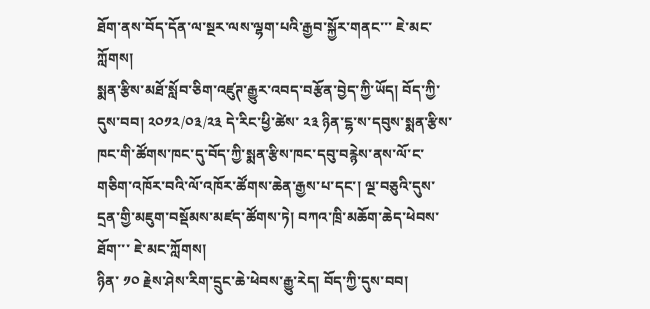ཐོག་ནས་བོད་དོན་ལ་སྔར་ལས་ལྷག་པའི་རྒྱབ་སྐྱོར་གནང་་་ ཇེ་མང་ཀློགས།
སྨན་རྩིས་མཐོ་སློབ་ཅིག་འཛུཊ་རྒྱུར་འབད་བརྩོན་བྱེད་ཀྱི་ཡོད། བོད་ཀྱི་དུས་བབ། ༢༠༡༢/༠༣/༢༣ དེ་རིང་ཕྱི་ཚེས་ ༢༣ ཉིན་ངྷ་ས་དབུས་སྨན་རྩིས་ཁང་གི་ཚོགས་ཁང་དུ་བོད་ཀྱི་སྨན་རྩིས་ཁང་དབུ་བརྙེས་ནས་ལོ་ང་གཅིག་འཁོར་བའི་ལོ་འཁོར་ཚོགས་ཆེན་རྒྱས་པ་དང་། ལྔ་བཅུའི་དུས་དྲན་གྱི་མཇུག་བསྡོམས་མཛད་ཚོགས་ཏེ། བཀའ་ཁྲི་མཆོག་ཆེད་ཕེབས་ཐོག་་་ ཇེ་མང་ཀློགས།
ཉིན་ ༡༠ རྗེས་ཤེས་རིག་དྲུང་ཆེ་ཕེབས་རྒྱུ་རེད། བོད་ཀྱི་དུས་བབ།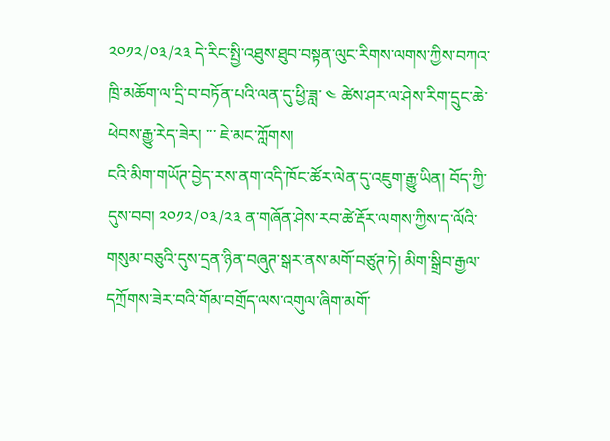༢༠༡༢/༠༣/༢༣ དེ་རིང་སྤྱི་འཐུས་ཐུབ་བསྟན་ལུང་རིགས་ལགས་ཀྱིས་བཀའ་ཁྲི་མཆོག་ལ་དྲི་བ་བཏོན་པའི་ལན་དུ་ཕྱི་ཟླ་ ༤ ཚེས་ཤར་ལ་ཤེས་རིག་དྲུང་ཆེ་ཕེབས་རྒྱུ་རེད་ཟེར། ་་་ ཇེ་མང་ཀློགས།
ངའི་མིག་གཡོཊ་བྱེད་རས་ནག་འདི་ཁོང་ཚོར་ལེན་དུ་འཇུག་རྒྱུ་ཡིན། བོད་ཀྱི་དུས་བབ། ༢༠༡༢/༠༣/༢༣ ན་གཞོན་ཤེས་རབ་ཚེ་རྡོར་ལགས་ཀྱིས་ད་ལོའི་གསུམ་བཅུའི་དུས་དྲན་ཉིན་བཞུཊ་སྒར་ནས་མགོ་བཙུཊ་ཏེ། མིག་སྒྲིབ་རྒྱལ་དཀྲོགས་ཟེར་བའི་གོམ་བགྲོད་ལས་འགུལ་ཞིག་མགོ་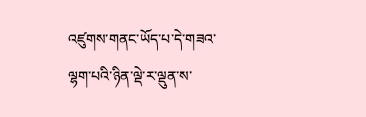འཛུགས་གནང་ཡོད་པ་དེ་གཟའ་ལྷག་པའི་ཉིན་ལྡེ་ར་ལྡུན་ས་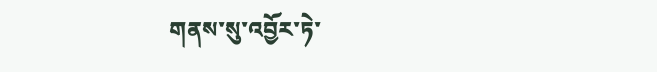གནས་སུ་འབྱོར་ཏེ་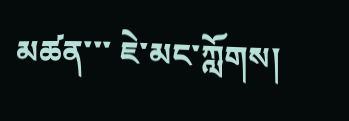མཚན་་་ ཇེ་མང་ཀློགས།